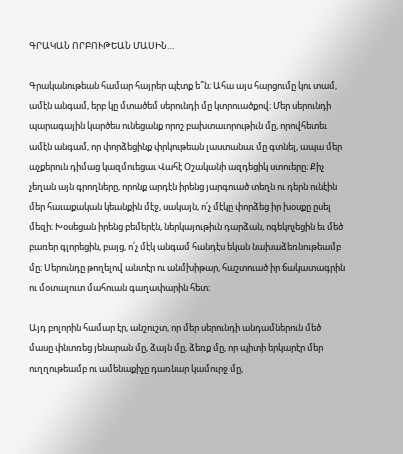ԳՐԱԿԱՆ ՈՐԲՈՒԹԵԱՆ ՄԱՍԻՆ…

Գրականութեան համար հայրեր պէտք ե՞ն։ Ահա այս հարցումը կու տամ, ամէն անգամ, երբ կը մտածեմ սերունդի մը կտրուածքով։ Մեր սերունդի պարագային կարծես ունեցանք որոշ բախտաւորութիւն մը, որովհետեւ ամէն անգամ, որ փորձեցինք փրկութեան լաստանաւ մը գտնել, ապա մեր աչքերուն դիմաց կազմուեցաւ Վահէ Օշականի ազդեցիկ ստուերը։ Քիչ չեղան այն գրողները, որոնք արդէն իրենց յարգուած տեղն ու դերն ունէին մեր հաւաքական կեանքին մէջ, սակայն, ո՛չ մէկը փորձեց իր խօսքը ըսել մեզի։ Խօսեցան իրենց բեմերէն, ներկայութիւն դարձան, ոգեկոչեցին եւ մեծ բառեր գլորեցին, բայց, ո՛չ մէկ անգամ հանդէս եկան նախաձեռնութեամբ մը։ Սերունդը թողելով անտէր ու անմխիթար, հաշտուած իր ճակատագրին ու մօտալուտ մահուան գաղափարին հետ։

Այդ բոլորին համար էր, անշուշտ, որ մեր սերունդի անդամներուն մեծ մասը փնտռեց յենարան մը, ձայն մը, ձեռք մը, որ պիտի երկարէր մեր ուղղութեամբ ու ամենաքիչը դառնար կամուրջ մը,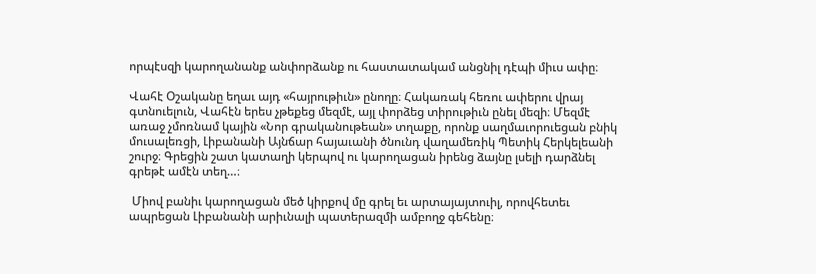որպէսզի կարողանանք անփորձանք ու հաստատակամ անցնիլ դէպի միւս ափը։

Վահէ Օշականը եղաւ այդ «հայրութիւն» ընողը։ Հակառակ հեռու ափերու վրայ գտնուելուն, Վահէն երես չթեքեց մեզմէ, այլ փորձեց տիրութիւն ընել մեզի։ Մեզմէ առաջ չմոռնամ կային «Նոր գրականութեան» տղաքը, որոնք սաղմաւորուեցան բնիկ մուսալեռցի, Լիբանանի Այնճար հայաւանի ծնունդ վաղամեռիկ Պետիկ Հերկելեանի շուրջ։ Գրեցին շատ կատաղի կերպով ու կարողացան իրենց ձայնը լսելի դարձնել գրեթէ ամէն տեղ…։

 Միով բանիւ կարողացան մեծ կիրքով մը գրել եւ արտայայտուիլ, որովհետեւ ապրեցան Լիբանանի արիւնալի պատերազմի ամբողջ գեհենը։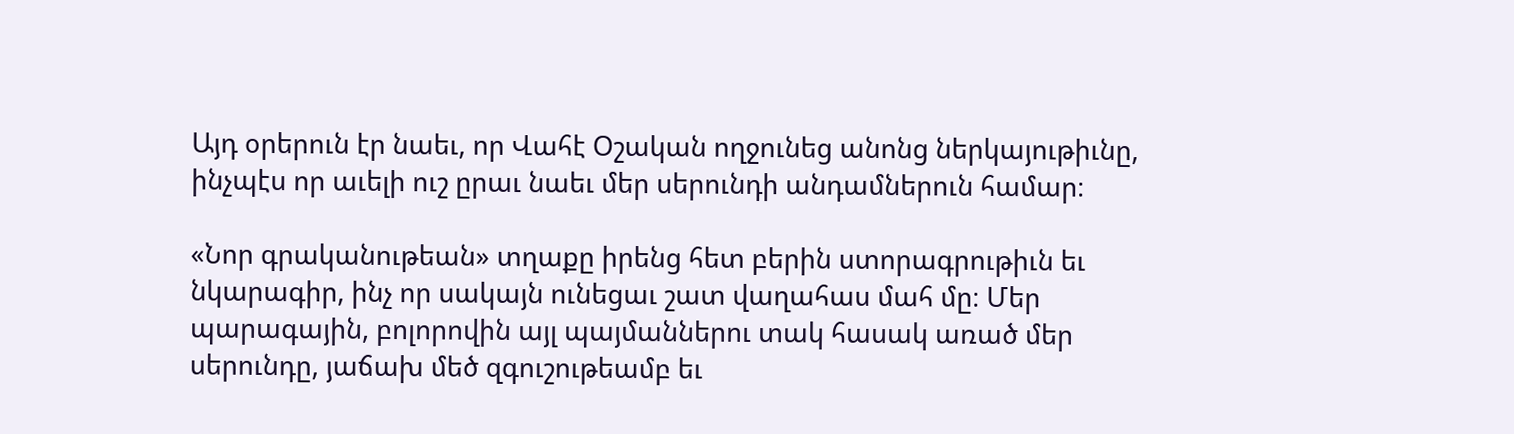Այդ օրերուն էր նաեւ, որ Վահէ Օշական ողջունեց անոնց ներկայութիւնը, ինչպէս որ աւելի ուշ ըրաւ նաեւ մեր սերունդի անդամներուն համար։

«Նոր գրականութեան» տղաքը իրենց հետ բերին ստորագրութիւն եւ նկարագիր, ինչ որ սակայն ունեցաւ շատ վաղահաս մահ մը։ Մեր պարագային, բոլորովին այլ պայմաններու տակ հասակ առած մեր սերունդը, յաճախ մեծ զգուշութեամբ եւ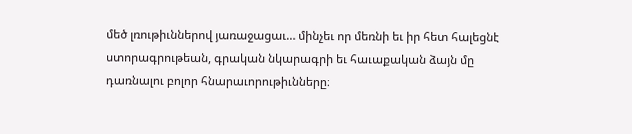մեծ լռութիւններով յառաջացաւ… մինչեւ որ մեռնի եւ իր հետ հալեցնէ ստորագրութեան, գրական նկարագրի եւ հաւաքական ձայն մը դառնալու բոլոր հնարաւորութիւնները։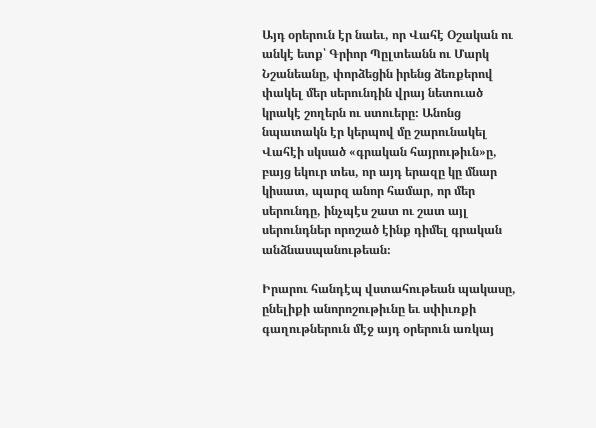Այդ օրերուն էր նաեւ, որ Վահէ Օշական ու անկէ ետք՝ Գրիոր Պըլտեանն ու Մարկ Նշանեանը, փորձեցին իրենց ձեռքերով փակել մեր սերունդին վրայ նետուած կրակէ շողերն ու ստուերը։ Անոնց նպատակն էր կերպով մը շարունակել Վահէի սկսած «գրական հայրութիւն»ը, բայց եկուր տես, որ այդ երազը կը մնար կիսատ, պարզ անոր համար, որ մեր սերունդը, ինչպէս շատ ու շատ այլ սերունդներ որոշած էինք դիմել գրական անձնասպանութեան։

Իրարու հանդէպ վստահութեան պակասը, ընելիքի անորոշութիւնը եւ սփիւռքի գաղութներուն մէջ այդ օրերուն առկայ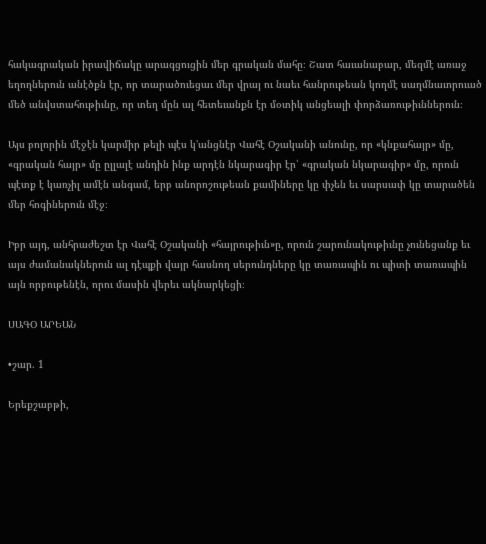հակագրական իրավիճակը արագցուցին մեր գրական մահը։ Շատ հաւանաբար, մեզմէ առաջ եղողներուն անէծքն էր, որ տարածուեցաւ մեր վրայ ու նաեւ հանրութեան կողմէ սաղմնաւորուած մեծ անվստահութիւնը, որ տեղ մըն ալ հետեւանքն էր մօտիկ անցեալի փորձառութիւններուն։

Այս բոլորին մէջէն կարմիր թելի պէս կ՚անցնէր Վահէ Օշականի անունը, որ «կնքահայր» մը, «գրական հայր» մը ըլլալէ անդին ինք արդէն նկարագիր էր՝ «գրական նկարագիր» մը, որուն պէտք է կառչիլ ամէն անգամ, երբ անորոշութեան քամիները կը փչեն եւ սարսափ կը տարածեն մեր հոգիներուն մէջ։

Իբր այդ, անհրաժեշտ էր Վահէ Օշականի «հայրութիւն»ը, որուն շարունակութիւնը չունեցանք եւ այս ժամանակներուն ալ դէպքի վայր հասնող սերունդները կը տառապին ու պիտի տառապին այն որբութենէն, որու մասին վերեւ ակնարկեցի։

ՍԱԳՕ ԱՐԵԱՆ

•շար. 1

Երեքշաբթի,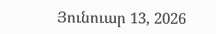Յունուար 13, 2026